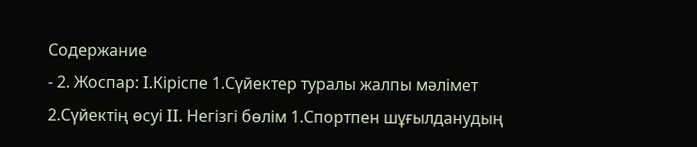Содержание
- 2. Жоспар: I.Кіріспе 1.Сүйектер туралы жалпы мәлімет 2.Сүйектің өсуі II. Негізгі бөлім 1.Спортпен шұғылданудың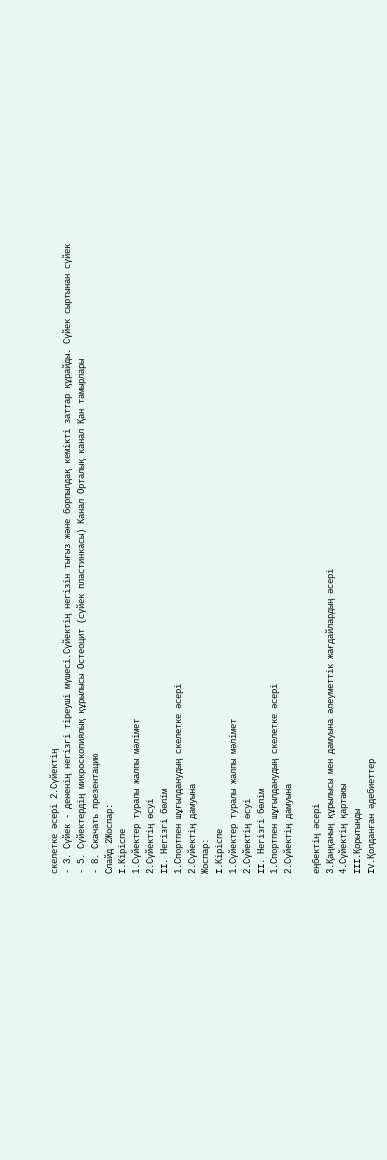скелетке әсері 2.Сүйектің
- 3. Сүйек - дененің негізгі тіреуші мүшесі.Сүйектің негізін тығыз және борпылдақ кемікті заттар құрайды. Сүйек сыртынан сүйек
- 5. Сүйектердің микроскопиялық құрылысы Остеоцит (сүйек пластинкасы) Канал Орталық канал Қан тамырлары
- 8. Скачать презентацию
Слайд 2Жоспар:
I.Кіріспе
1.Сүйектер туралы жалпы мәлімет
2.Сүйектің өсуі
II. Негізгі бөлім
1.Спортпен шұғылданудың скелетке әсері
2.Сүйектің дамуына
Жоспар:
I.Кіріспе
1.Сүйектер туралы жалпы мәлімет
2.Сүйектің өсуі
II. Негізгі бөлім
1.Спортпен шұғылданудың скелетке әсері
2.Сүйектің дамуына

еңбектің әсері
3.Қаңқаның құрылысы мен дамуына әлеуметтік жағдайлардың әсері
4.Сүйектің қартаюы
III.Қорытынды
IV.Қолданған әдебиеттер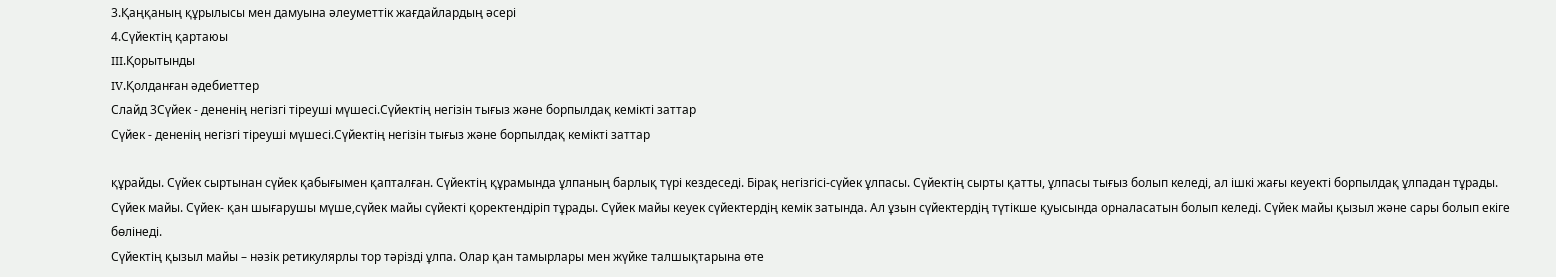3.Қаңқаның құрылысы мен дамуына әлеуметтік жағдайлардың әсері
4.Сүйектің қартаюы
III.Қорытынды
IV.Қолданған әдебиеттер
Слайд 3Сүйек - дененің негізгі тіреуші мүшесі.Сүйектің негізін тығыз және борпылдақ кемікті заттар
Сүйек - дененің негізгі тіреуші мүшесі.Сүйектің негізін тығыз және борпылдақ кемікті заттар

құрайды. Сүйек сыртынан сүйек қабығымен қапталған. Сүйектің құрамында ұлпаның барлық түрі кездеседі. Бірақ негізгісі-сүйек ұлпасы. Сүйектің сырты қатты, ұлпасы тығыз болып келеді, ал ішкі жағы кеуекті борпылдақ ұлпадан тұрады.
Сүйек майы. Сүйек- қан шығарушы мүше,сүйек майы сүйекті қоректендіріп тұрады. Сүйек майы кеуек сүйектердің кемік затында. Ал ұзын сүйектердің түтікше қуысында орналасатын болып келеді. Сүйек майы қызыл және сары болып екіге бөлінеді.
Сүйектің қызыл майы – нәзік ретикулярлы тор тәрізді ұлпа. Олар қан тамырлары мен жүйке талшықтарына өте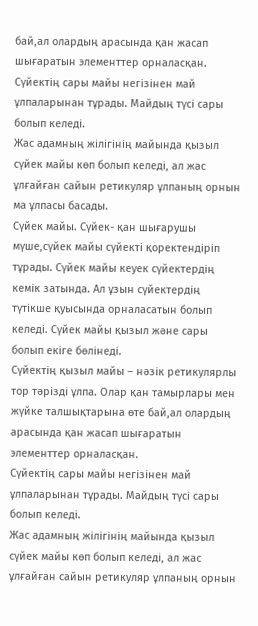бай,ал олардың арасында қан жасап шығаратын элементтер орналасқан.
Сүйектің сары майы негізінен май ұлпаларынан тұрады. Майдың түсі сары болып келеді.
Жас адамның жілігінің майында қызыл сүйек майы көп болып келеді, ал жас ұлғайған сайын ретикуляр ұлпаның орнын ма ұлпасы басады.
Сүйек майы. Сүйек- қан шығарушы мүше,сүйек майы сүйекті қоректендіріп тұрады. Сүйек майы кеуек сүйектердің кемік затында. Ал ұзын сүйектердің түтікше қуысында орналасатын болып келеді. Сүйек майы қызыл және сары болып екіге бөлінеді.
Сүйектің қызыл майы – нәзік ретикулярлы тор тәрізді ұлпа. Олар қан тамырлары мен жүйке талшықтарына өте бай,ал олардың арасында қан жасап шығаратын элементтер орналасқан.
Сүйектің сары майы негізінен май ұлпаларынан тұрады. Майдың түсі сары болып келеді.
Жас адамның жілігінің майында қызыл сүйек майы көп болып келеді, ал жас ұлғайған сайын ретикуляр ұлпаның орнын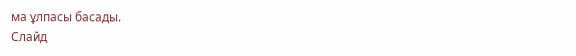ма ұлпасы басады.
Слайд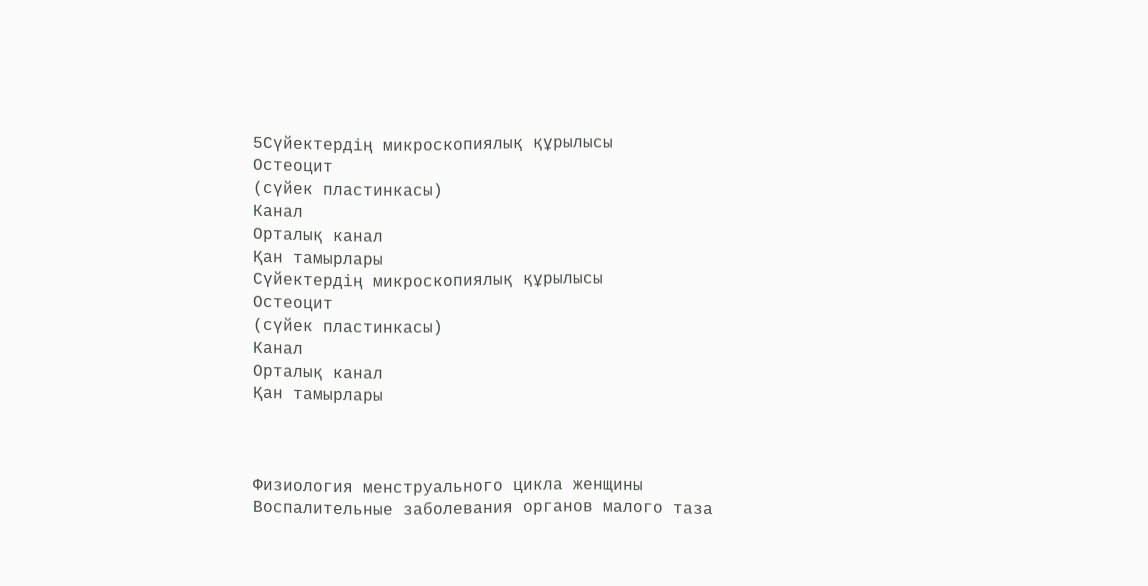5Сүйектердің микроскопиялық құрылысы
Остеоцит
(сүйек пластинкасы)
Канал
Орталық канал
Қан тамырлары
Сүйектердің микроскопиялық құрылысы
Остеоцит
(сүйек пластинкасы)
Канал
Орталық канал
Қан тамырлары



Физиология менструального цикла женщины
Воспалительные заболевания органов малого таза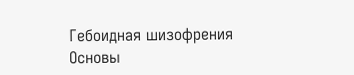Гебоидная шизофрения
Основы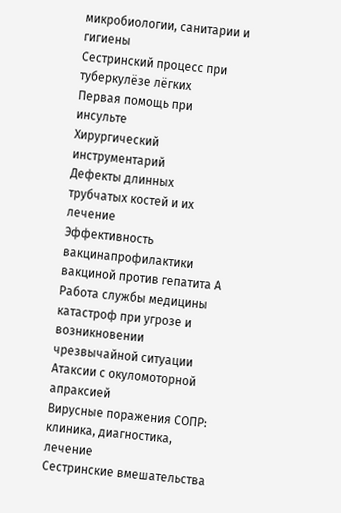микробиологии, санитарии и гигиены
Сестринский процесс при туберкулёзе лёгких
Первая помощь при инсульте
Хирургический инструментарий
Дефекты длинных трубчатых костей и их лечение
Эффективность вакцинапрофилактики вакциной против гепатита А
Работа службы медицины катастроф при угрозе и возникновении чрезвычайной ситуации
Атаксии с окуломоторной апраксией
Вирусные поражения СОПР: клиника, диагностика, лечение
Сестринские вмешательства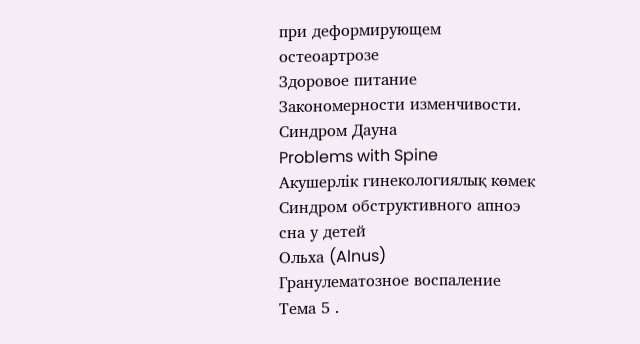при деформирующем остеоартрозе
Здоровое питание
Закономерности изменчивости. Синдром Дауна
Problems with Spine
Акушерлік гинекологиялық көмек
Синдром обструктивного апноэ сна у детей
Ольха (Alnus)
Гранулематозное воспаление
Тема 5 .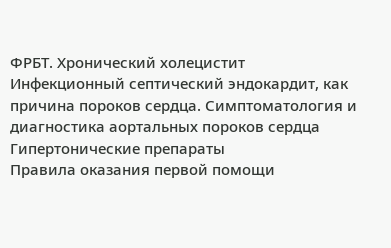ФРБТ. Хронический холецистит
Инфекционный септический эндокардит, как причина пороков сердца. Симптоматология и диагностика аортальных пороков сердца
Гипертонические препараты
Правила оказания первой помощи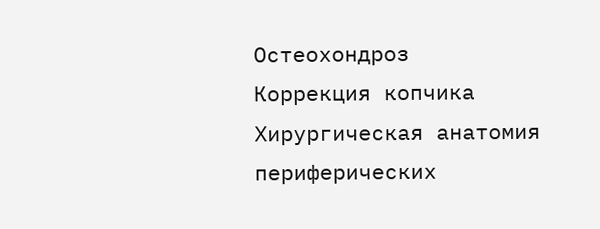Остеохондроз
Коррекция копчика
Хирургическая анатомия периферических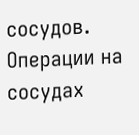сосудов. Операции на сосудах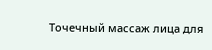Точечный массаж лица для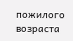пожилого возраста